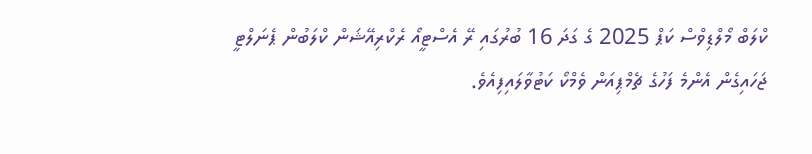ކްލަބް މޯލްޑިވްސް ކަޕް 2025 ގެ ގަދަ 16 ބުރުގައި ރޭ އެސްޓީއޯ ރެކްރިއޭޝަން ކްލަބުން ޕެނަލްޓީ ޖަހައިގެން އެންމެ ފަހުގެ ޗެމްޕިއަން ވެމްކޯ ކަޓުވާލައިފިއެވެ.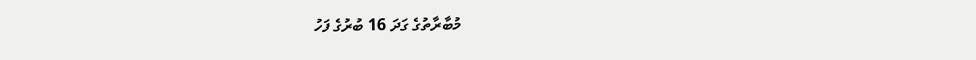މުބާރާތުގެ ގަދަ 16 ބުރުގެ ފަހު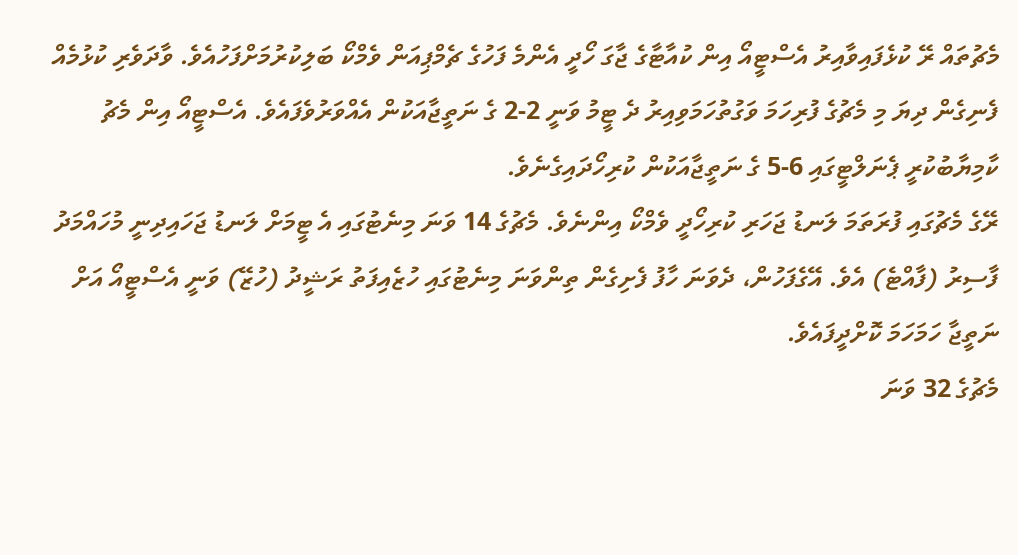މެޗުތައް ރޭ ކުޅެފައިވާއިރު އެސްޓީއޯ އިން ކުއާޓާގެ ޖާގަ ހޯދީ އެންމެ ފަހުގެ ޗެމްޕިއަން ވެމްކޯ ބަލިކުރުމަށްފަހުއެވެ. ވާދަވެރި ކުޅުމެއް ފެނިގެން ދިޔަ މި މެޗުގެ ފުރިހަމަ ވަގުތުހަމަވިއިރު ދެ ޓީމު ވަނީ 2-2 ގެ ނަތީޖާއަކުން އެއްވަރުވެފައެވެ. އެސްޓީއޯ އިން މެޗު ކާމިޔާބުކުރީ ޕެނަލްޓީގައި 6-5 ގެ ނަތީޖާއަކުން ކުރިހޯދައިގެނެވެ.
ރޭގެ މެޗުގައި ފުރަތަމަ ލަނޑު ޖަހަރި ކުރިހޯދީ ވެމްކޯ އިންނެވެ. މެޗުގެ 14 ވަނަ މިނެޓުގައި އެ ޓީމަށް ލަނޑު ޖަހައިދިނީ މުހައްމަދު ފާސިރު (ފާއްޓެ) އެވެ. އޭގެފަހުން، ދެވަނަ ހާފު ފެށިގެން ތިންވަނަ މިނެޓުގައި ހުޒެއިފަތު ރަޝީދު (ހުޒޭ) ވަނީ އެސްޓީއޯ އަށް ނަތީޖާ ހަމަހަމަ ކޮށްދީފައެވެ.
މެޗުގެ 32 ވަނަ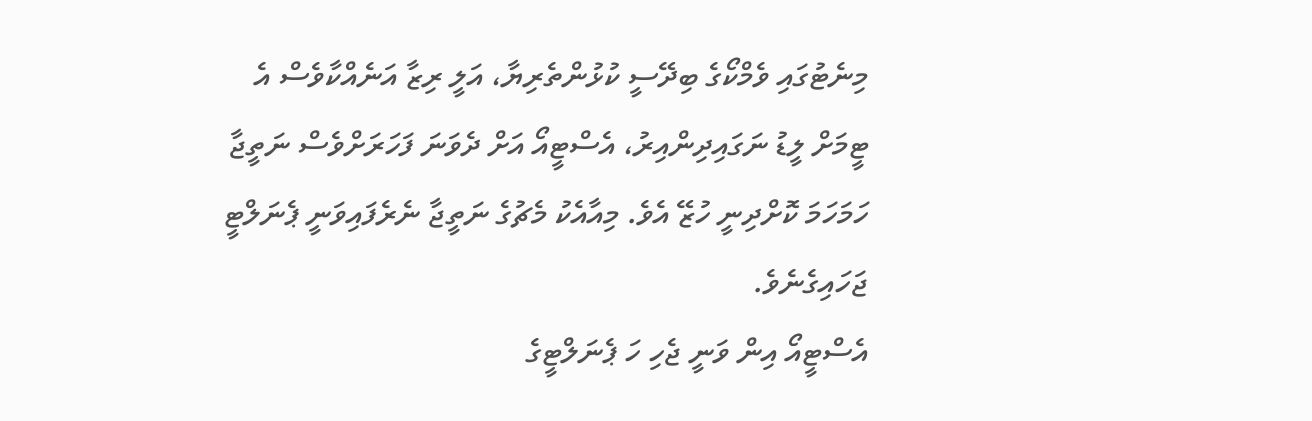މިނެޓުގައި ވެމްކޯގެ ބިދޭސީ ކުޅުންތެރިޔާ، އަލީ ރިޒާ އަނެއްކާވެސް އެ ޓީމަށް ލީޑު ނަގައިދިންއިރު، އެސްޓީއޯ އަށް ދެވަނަ ފަހަރަށްވެސް ނަތީޖާ ހަމަހަމަ ކޮށްދިނީ ހުޒޭ އެވެ. މިއާއެކު މެޗުގެ ނަތީޖާ ނެރެފައިވަނީ ޕެނަލްޓީ ޖަހައިގެނެވެ.
އެސްޓީއޯ އިން ވަނީ ޖެހި ހަ ޕެނަލްޓީގެ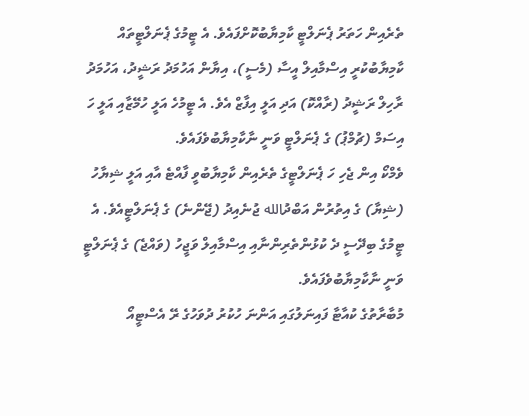ތެރެއިން ހަތަރު ޕެނަލްޓީ ކާމިޔާބުކޮށްފައެވެ. އެ ޓީމުގެ ޕެނަލްޓީތައް ކާމިޔާބުކުރީ އިސްމާއިލް އީސާ (މެސީ)، އިޔާން އަހުމަދު ރަޝީދު، އަހުމަދު ރާހިލް ރަޝީދު (ރާއްކޮ) އަދި އަލީ އިފާޒް އެވެ. އެ ޓީމުހެ އަލީ ހުމޭޒާއި އަލީ ހަ އިސަމް (ޗުމްޕު) ގެ ޕެނަލްޓީ ވަނީ ނާކާމިޔާބުވެފައެވެ.
ވެމްކޯ އިން ޖެހި ހަ ޕެނަލްޓީގެ ތެރެއިން ކާމިޔާބުވީ ފާއްޓެ އާއި އަލީ ޝިޔާހު (ޝިޔާ) ގެ އިތުރުން އަބްދުالله ޖުނެއިދު (ޖޭންނެ) ގެ ޕެނަލްޓީއެވެ. އެ ޓީމުގެ ބިދޭސީ ދެ ކުޅުންތެރިންނާއި އިސްމާއިލް ވަޖީހު (ވައްޖެ) ގެ ޕެނަލްޓީ ވަނީ ނާކާމިޔާބުވެފައެވެ.
މުބާރާތުގެ ކުއާޓާ ފައިނަލުގައި އަންނަ ހުކުރު ދުވަހުގެ ރޭ އެސްޓީއޯ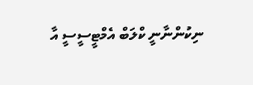ނިކުންނާނީ ކްލަބް އެމްޓީސީސީ އާ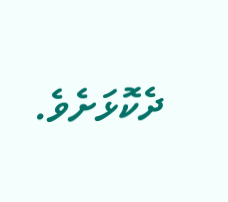ދެކޮޅަށެވެ.